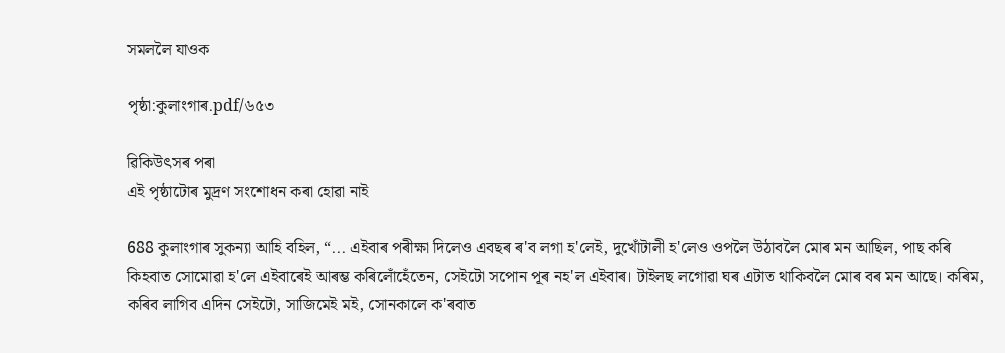সমললৈ যাওক

পৃষ্ঠা:কুলাংগাৰ.pdf/৬৫৩

ৱিকিউৎসৰ পৰা
এই পৃষ্ঠাটোৰ মুদ্ৰণ সংশোধন কৰা হোৱা নাই

688 কুলাংগাৰ সুকন্যা আহি বহিল, “... এইবাৰ পৰীক্ষা দিলেও এবছৰ ৰ'ব লগা হ'লেই, দুখোঁটালী হ'লেও ওপলৈ উঠাবলৈ মোৰ মন আছিল, পাছ কৰি কিহবাত সোমোৱা হ'লে এইবাৰেই আৰম্ভ কৰিলোঁহেঁতেন, সেইটো সপোন পূৰ নহ'ল এইবাৰ। টাইলছ লগোৱা ঘৰ এটাত থাকিবলৈ মোৰ বৰ মন আছে। কৰিম, কৰিব লাগিব এদিন সেইটো, সাজিমেই ম‍ই, সোনকালে ক'ৰবাত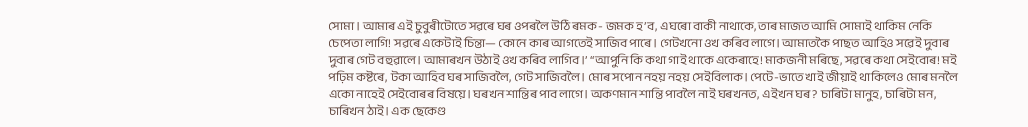সোমা। আমাৰ এই চুবুৰীটোতে সৱৰে ঘৰ ওপৰলৈ উঠি ৰমক- জমক হ’ব, এঘৰো বাকী নাথাকে, তাৰ মাজত আমি সোমাই থাকিম নেকি চেপেতা লাগি! সৱৰে একেটাই চিন্তা— কোনে কাৰ আগতেই সাজিব পাৰে। গেটখনো ওখ কৰিব লাগে। আমাতকৈ পাছত আহিও সৱেই দুবাৰ দুবাৰ গেট বহুৱালে। আমাৰখন উঠাই ওখ কৰিব লাগিব।’ “আপুনি কি কথা গাই থাকে একেৰাহে! মাকজনী মৰিছে, সৱৰে কথা সেইবোৰ! মই পঢ়িম কষ্টৰে, টকা আহিব ঘৰ সাজিবলৈ, গেট সাজিবলৈ। মোৰ সপোন নহয় নহয় সেইবিলাক। পেটে-ভাতে খাই জীয়াই থাকিলেও মোৰ মনলৈ একো নাহেই সেইবোৰৰ বিষয়ে। ঘৰখন শান্তিৰ পাব লাগে। অকণমান শান্তি পাবলৈ নাই ঘৰখনত, এইখন ঘৰ? চাৰিটা মানুহ, চাৰিটা মন, চাৰিখন ঠাই। এক ছেকেণ্ড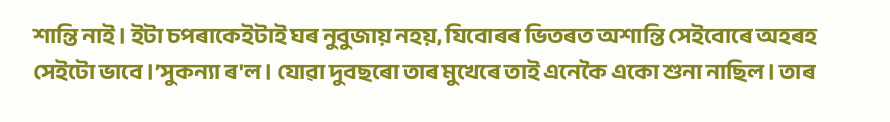শান্তি নাই। ইটা চপৰাকেইটাই ঘৰ নুবুজায় নহয়, যিবোৰৰ ভিতৰত অশান্তি সেইবোৰে অহৰহ সেইটো ভাবে।’সুকন্যা ৰ'ল। যোৱা দুবছৰো তাৰ মুখেৰে তাই এনেকৈ একো শুনা নাছিল। তাৰ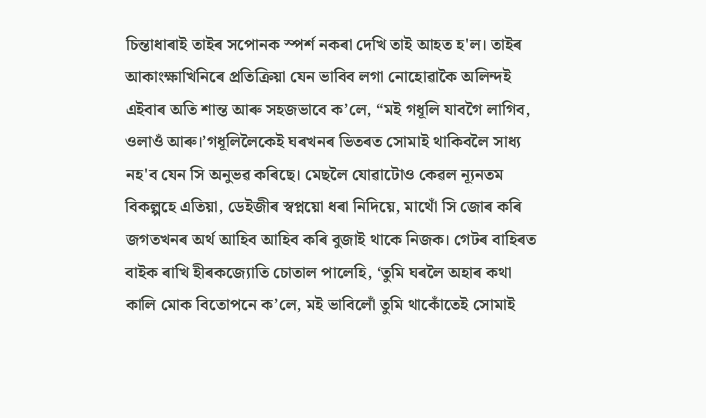চিন্তাধাৰাই তাইৰ সপোনক স্পৰ্শ নকৰা দেখি তাই আহত হ'ল। তাইৰ আকাংক্ষাখিনিৰে প্ৰতিক্ৰিয়া যেন ভাবিব লগা নোহোৱাকৈ অলিন্দই এইবাৰ অতি শান্ত আৰু সহজভাবে ক’লে, “মই গধূলি যাবগৈ লাগিব, ওলাওঁ আৰু।’গধূলিলৈকেই ঘৰখনৰ ভিতৰত সোমাই থাকিবলৈ সাধ্য নহ'ব যেন সি অনুভৱ কৰিছে। মেছলৈ যোৱাটোও কেৱল ন্যূনতম বিকল্পহে এতিয়া, ডেইজীৰ স্বপ্নয়ো ধৰা নিদিয়ে, মাথোঁ সি জোৰ কৰি জগতখনৰ অৰ্থ আহিব আহিব কৰি বুজাই থাকে নিজক। গেটৰ বাহিৰত বাইক ৰাখি হীৰকজ্যোতি চোতাল পালেহি, ‘তুমি ঘৰলৈ অহাৰ কথা কালি মোক বিতোপনে ক’লে, মই ভাবিলোঁ তুমি থাকোঁতেই সোমাই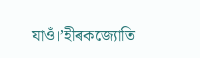যাওঁ।’হীৰকজ্যোতি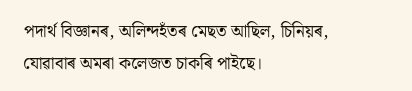পদাৰ্থ বিজ্ঞানৰ, অলিন্দহঁতৰ মেছত আছিল, চিনিয়ৰ, যোৱাবাৰ অমৰা কলেজত চাকৰি পাইছে।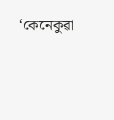‘কেনেকুৱা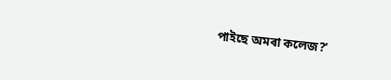পাইছে অমৰা কলেজ?’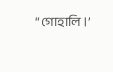“গোহালি।’